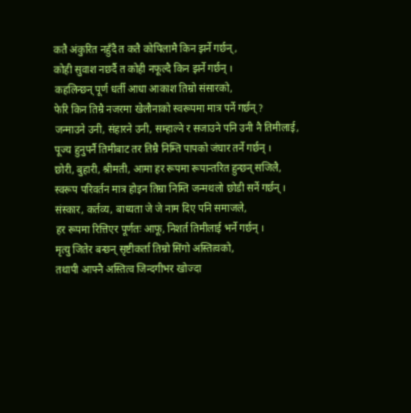कतै अंकुरित नहुँदै त कतै कोपिलामै किन झर्ने गर्छन्,
कोही सुवाश नछर्दै त कोही नफूल्दै किन झर्ने गर्छन् ।
कहलिन्छन् पूर्ण धर्ती आधा आकाश तिम्रो संसारको,
फेरि किन तिम्रै नजरमा खेलौनाको स्वरूपमा मात्र पर्ने गर्छन् ?
जन्माउने उनी, संहारने उनी, सम्हाल्ने र सजाउने पनि उनी नै तिमीलाई,
पूज्य हुनुपर्नै तिमीबाट तर तिम्रै निम्ति पापको जंघार तर्ने गर्छन् ।
छोरी, बुहारी, श्रीमती, आमा हर रूपमा रूपान्तरित हुन्छन् सजिलै,
स्वरूप परिवर्तन मात्र होइन तिम्रा निम्ति जन्मथलो छोडी सर्ने गर्छन् ।
संस्कार, कर्तव्य, बाध्यता जे जे नाम दिए पनि समाजले,
हर रूपमा रित्तिएर पूर्णतः आफू, निशर्त तिमीलाई भर्ने गर्छन् ।
मृत्यु जितेर बन्छन् सृष्टीकर्ता तिम्रो सिंगो अस्तित्वको,
तथापी आफ्नै अस्तित्व जिन्दगीभर खोज्दा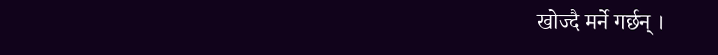खोज्दै मर्ने गर्छन् ।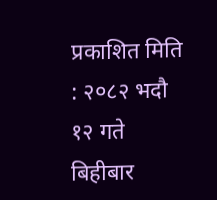प्रकाशित मिति : २०८२ भदौ १२ गते बिहीबार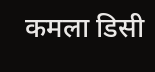कमला डिसी